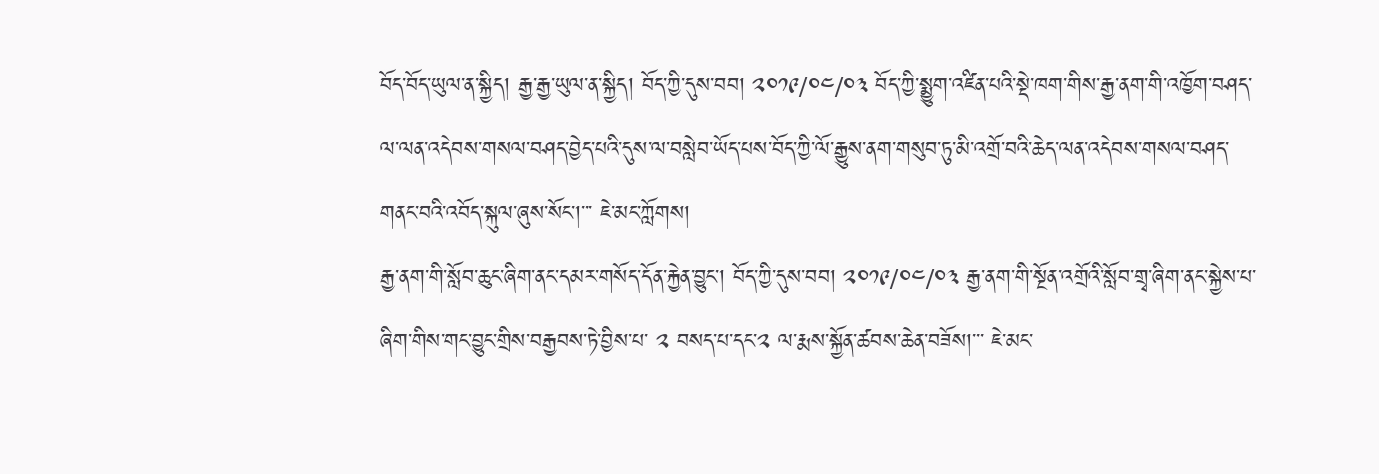བོད་བོད་ཡུལ་ན་སྐྱིད། རྒྱ་རྒྱ་ཡུལ་ན་སྐྱིད། བོད་ཀྱི་དུས་བབ། ༢༠༡༩/༠༤/༠༣ བོད་ཀྱི་སྨྱུག་འཛིན་པའི་སྡེ་ཁག་གིས་རྒྱ་ནག་གི་འཁྱོག་བཤད་ལ་ལན་འདེབས་གསལ་བཤད་བྱེད་པའི་དུས་ལ་བསླེབ་ཡོད་པས་བོད་ཀྱི་ལོ་རྒྱུས་ནག་གསུབ་ཏུ་མི་འགྲོ་བའི་ཆེད་ལན་འདེབས་གསལ་བཤད་གནང་བའི་འབོད་སྐུལ་ཞུས་སོང་།་་་ ཇེ་མང་ཀློགས།
རྒྱ་ནག་གི་སློབ་ཆུང་ཞིག་ནང་དམར་གསོད་དོན་རྐྱེན་བྱུང་། བོད་ཀྱི་དུས་བབ། ༢༠༡༩/༠༤/༠༣ རྒྱ་ནག་གི་སྔོན་འགྲོའི་སློབ་གྲྭ་ཞིག་ནང་སྐྱེས་པ་ཞིག་གིས་གང་བྱུང་གྲིས་བརྒྱབས་ཏེ་བྱིས་པ་ ༢ བསད་པ་དང་༢ ལ་རྨས་སྐྱོན་ཚབས་ཆེན་བཟོས།་་་ ཇེ་མང་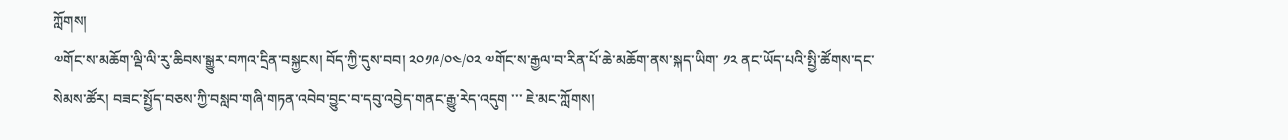ཀློགས།
༧གོང་ས་མཆོག་ལྡི་ལི་རུ་ཆིབས་སྒྱུར་བཀའ་དྲིན་བསྐྱངས། བོད་ཀྱི་དུས་བབ། ༢༠༡༩/༠༤/༠༢ ༧གོང་ས་རྒྱལ་བ་རིན་པོ་ཆེ་མཆོག་ནས་སྐད་ཡིག་ ༡༢ ནང་ཡོད་པའི་སྤྱི་ཚོགས་དང་སེམས་ཚོར། བཟང་སྤྱོད་བཅས་ཀྱི་བསླབ་གཞི་གཏན་འབེབ་བྱུང་བ་དབུ་འབྱེད་གནང་རྒྱུ་རེད་འདུག ་་་ ཇེ་མང་ཀློགས།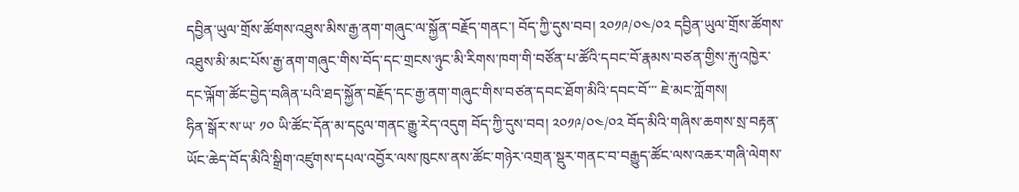དབྱིན་ཡུལ་གྲོས་ཚོགས་འཐུས་མིས་རྒྱ་ནག་གཞུང་ལ་སྐྱོན་བརྗོད་གནང་། བོད་ཀྱི་དུས་བབ། ༢༠༡༩/༠༤/༠༢ དབྱིན་ཡུལ་གྲོས་ཚོགས་འཐུས་མི་མང་པོས་རྒྱ་ནག་གཞུང་གིས་བོད་དང་གྲངས་ཉུང་མི་རིགས་ཁག་གི་བཙོན་པ་ཚོའི་དབང་བོ་རྣམས་བཙན་གྱིས་རྐུ་འཁྱེར་དང་ལྐོག་ཚོང་བྱེད་བཞིན་པའི་ཐད་སྐྱོན་བརྗོད་དང་རྒྱ་ནག་གཞུང་གིས་བཙན་དབང་ཐོག་མིའི་དབང་བོ་་་ ཇེ་མང་ཀློགས།
ཧིན་སྒོར་ས་ཡ་ ༡༠ ཡི་ཚོང་དོན་མ་དངུལ་གནང་རྒྱུ་རེད་འདུག བོད་ཀྱི་དུས་བབ། ༢༠༡༩/༠༤/༠༢ བོད་མིའི་གཞིས་ཆགས་སྲ་བརྟན་ཡོང་ཆེད་བོད་མིའི་སྒྲིག་འཛུགས་དཔལ་འབྱོར་ལས་ཁུངས་ནས་ཚོང་གཉེར་འགྲན་སྡུར་གནང་བ་བརྒྱུད་ཚོང་ལས་འཆར་གཞི་ལེགས་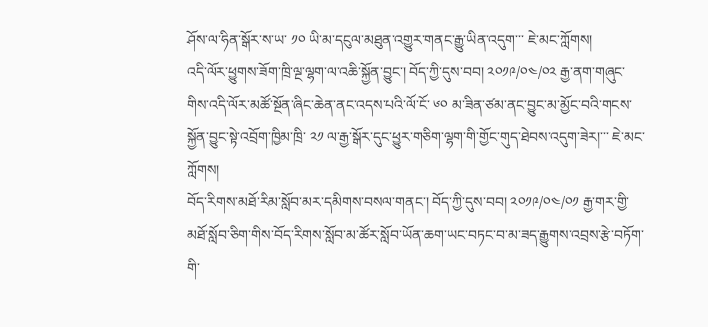ཤོས་ལ་ཧིན་སྒོར་ས་ཡ་ ༡༠ ཡི་མ་དངུལ་མཐུན་འགྱུར་གནང་རྒྱུ་ཡིན་འདུག་་་ ཇེ་མང་ཀློགས།
འདི་ལོར་ཕྱུགས་ཟོག་ཁྲི་ལྔ་ལྷག་ལ་འཆི་སྐྱོན་བྱུང་། བོད་ཀྱི་དུས་བབ། ༢༠༡༩/༠༤/༠༢ རྒྱ་ནག་གཞུང་གིས་འདི་ལོར་མཚོ་སྔོན་ཞིང་ཆེན་ནང་འདས་པའི་ལོ་ངོ་ ༦༠ མ་ཟིན་ཙམ་ནང་བྱུང་མ་མྱོང་བའི་གངས་སྐྱོན་བྱུང་སྟེ་འབྲོག་ཁྱིམ་ཁྲི་ ༢༡ ལ་རྒྱ་སྒོར་དུང་ཕྱུར་གཅིག་ལྷག་གི་གྱོང་གུད་ཐེབས་འདུག་ཟེར།་་་ ཇེ་མང་ཀློགས།
བོད་རིགས་མཐོ་རིམ་སློབ་མར་དམིགས་བསལ་གནང་། བོད་ཀྱི་དུས་བབ། ༢༠༡༩/༠༤/༠༡ རྒྱ་གར་གྱི་མཐོ་སློབ་ཅིག་གིས་བོད་རིགས་སློབ་མ་ཚོར་སློབ་ཡོན་ཆག་ཡང་བཏང་བ་མ་ཟད་རྒྱུགས་འབྲས་རྩེ་བཏོག་གི་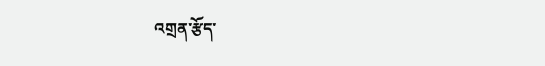འགྲན་རྩོད་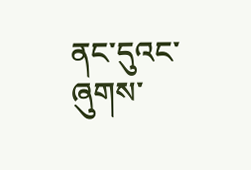ནང་དུའང་ཞུགས་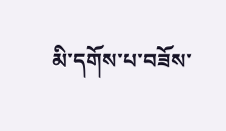མི་དགོས་པ་བཟོས་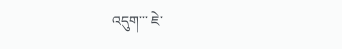འདུག་་་ ཇེ་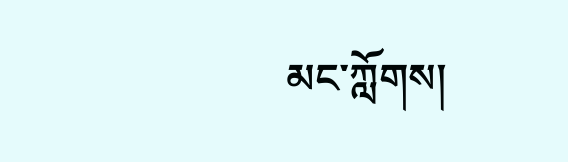མང་ཀློགས།